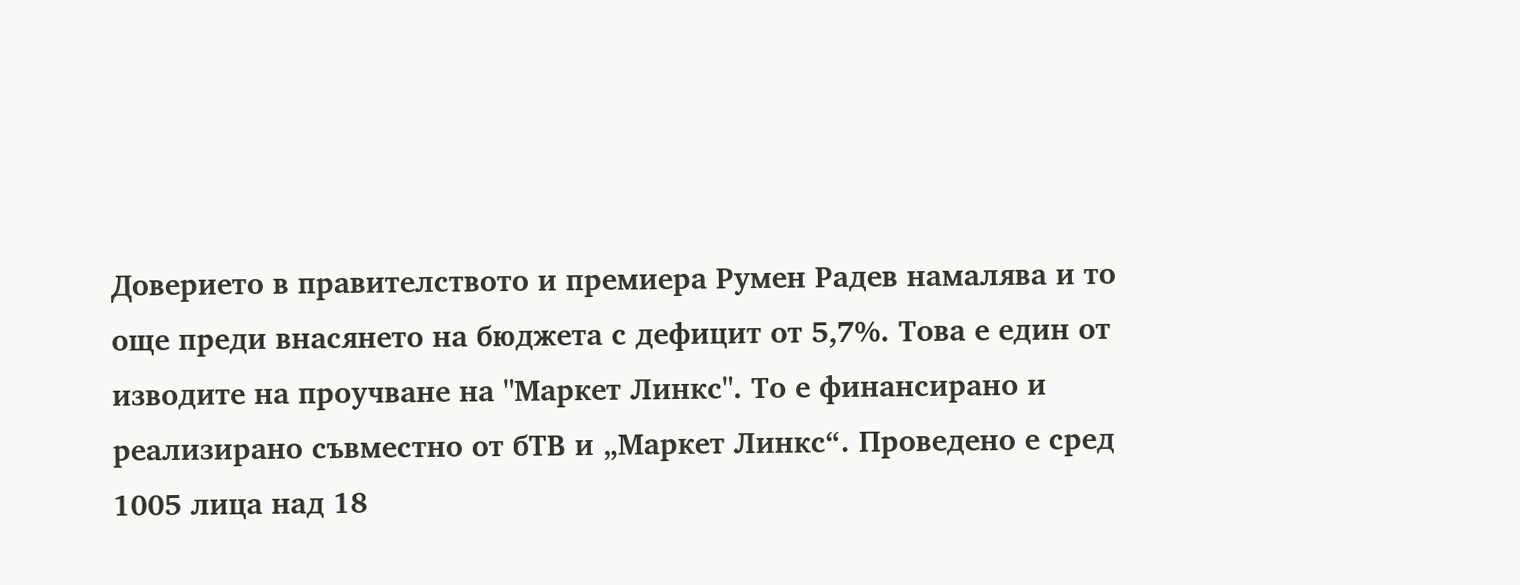Доверието в правителството и премиера Румен Радев намалява и то още преди внасянето на бюджета с дефицит от 5,7%. Това е един от изводите на проучване на "Маркет Линкс". То е финансирано и реализирано съвместно от бТВ и „Маркет Линкс“. Проведено е сред 1005 лица над 18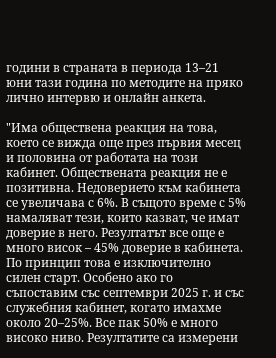години в страната в периода 13–21 юни тази година по методите на пряко лично интервю и онлайн анкета.

"Има обществена реакция на това, което се вижда още през първия месец и половина от работата на този кабинет. Обществената реакция не е позитивна. Недоверието към кабинета се увеличава с 6%. В същото време с 5% намаляват тези, които казват, че имат доверие в него. Резултатът все още е много висок – 45% доверие в кабинета. По принцип това е изключително силен старт. Особено ако го съпоставим със септември 2025 г. и със служебния кабинет, когато имахме около 20–25%. Все пак 50% е много високо ниво. Резултатите са измерени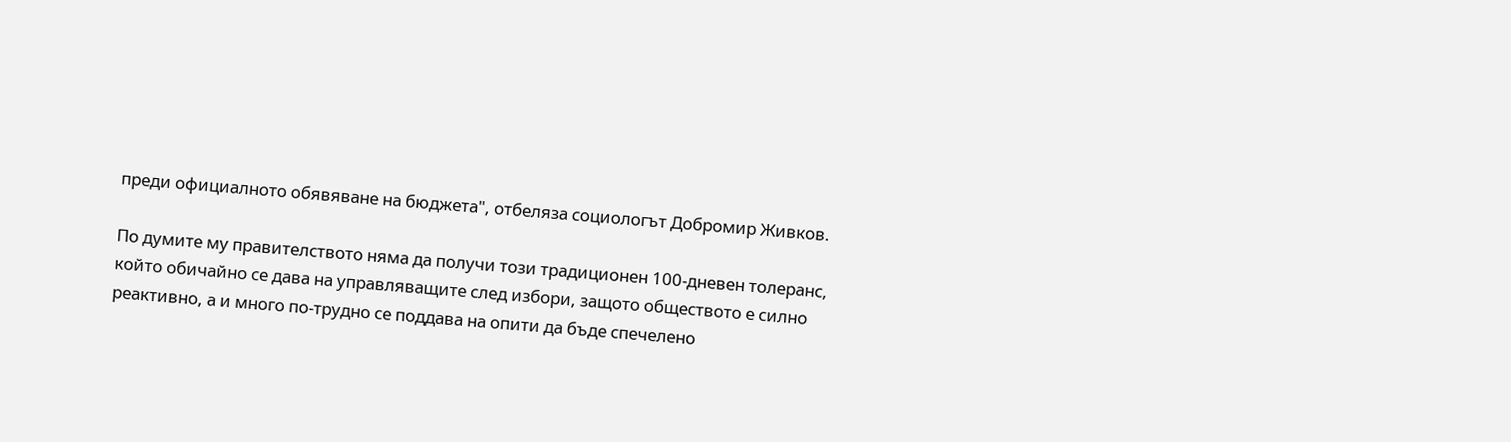преди официалното обявяване на бюджета", отбеляза социологът Добромир Живков.

По думите му правителството няма да получи този традиционен 100-дневен толеранс, който обичайно се дава на управляващите след избори, защото обществото е силно реактивно, а и много по-трудно се поддава на опити да бъде спечелено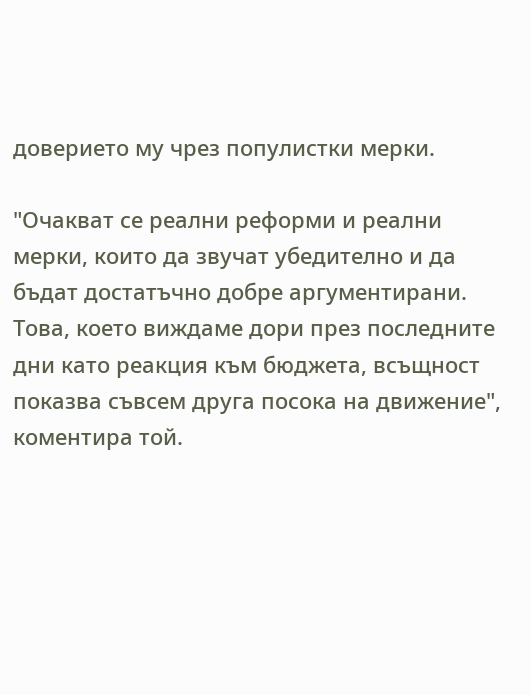доверието му чрез популистки мерки.

"Очакват се реални реформи и реални мерки, които да звучат убедително и да бъдат достатъчно добре аргументирани. Това, което виждаме дори през последните дни като реакция към бюджета, всъщност показва съвсем друга посока на движение", коментира той.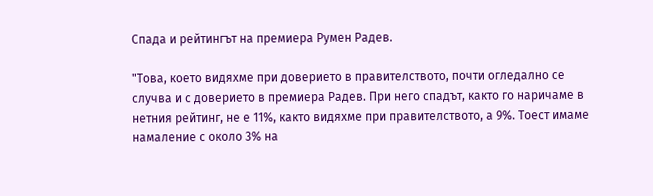Спада и рейтингът на премиера Румен Радев.

"Това, което видяхме при доверието в правителството, почти огледално се случва и с доверието в премиера Радев. При него спадът, както го наричаме в нетния рейтинг, не е 11%, както видяхме при правителството, а 9%. Тоест имаме намаление с около 3% на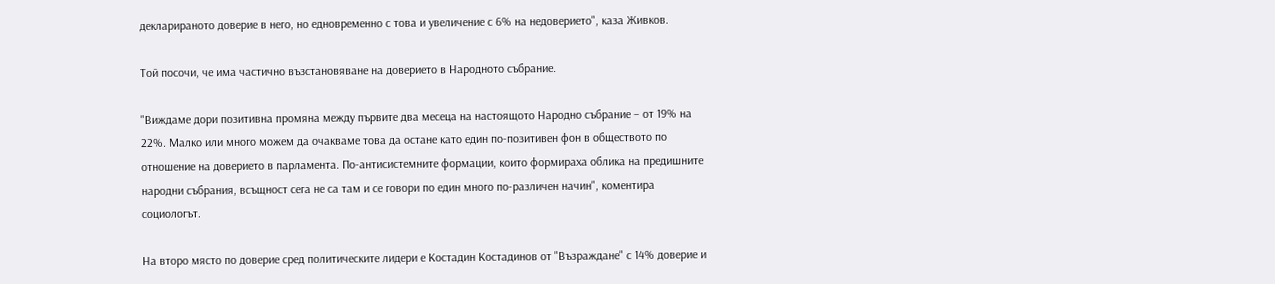декларираното доверие в него, но едновременно с това и увеличение с 6% на недоверието", каза Живков.

Той посочи, че има частично възстановяване на доверието в Народното събрание.

"Виждаме дори позитивна промяна между първите два месеца на настоящото Народно събрание – от 19% на 22%. Малко или много можем да очакваме това да остане като един по-позитивен фон в обществото по отношение на доверието в парламента. По-антисистемните формации, които формираха облика на предишните народни събрания, всъщност сега не са там и се говори по един много по-различен начин", коментира социологът.

На второ място по доверие сред политическите лидери е Костадин Костадинов от "Възраждане" с 14% доверие и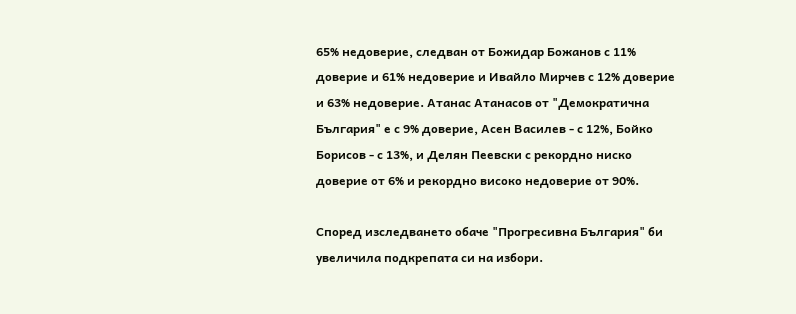65% недоверие, следван от Божидар Божанов с 11% доверие и 61% недоверие и Ивайло Мирчев с 12% доверие и 63% недоверие. Атанас Атанасов от "Демократична България" е с 9% доверие, Асен Василев - с 12%, Бойко Борисов - с 13%, и Делян Пеевски с рекордно ниско доверие от 6% и рекордно високо недоверие от 90%.

Според изследването обаче "Прогресивна България" би увеличила подкрепата си на избори.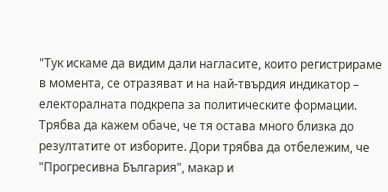"Тук искаме да видим дали нагласите, които регистрираме в момента, се отразяват и на най-твърдия индикатор – електоралната подкрепа за политическите формации. Трябва да кажем обаче, че тя остава много близка до резултатите от изборите. Дори трябва да отбележим, че "Прогресивна България", макар и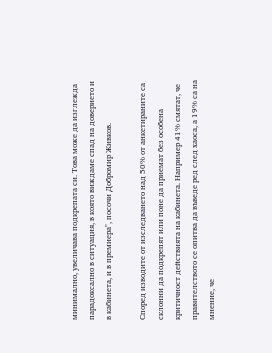минимално, увеличава подкрепата си. Това може да изглежда парадоксално в ситуация, в която виждаме спад на доверието и в кабинета, и в премиера", посочи Добромир Живков.

Според изводите от изследването над 50% от анкетираните са склонни да подкрепят или поне да приемат без особена критичност действията на кабинета. Например 41% смятат, че правителството се опитва да въведе ред след хаоса, а 19% са на мнение, че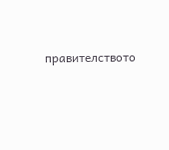правителството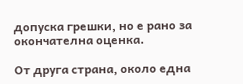допуска грешки, но е рано за окончателна оценка.

От друга страна, около една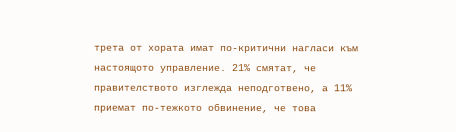трета от хората имат по-критични нагласи към настоящото управление. 21% смятат, че правителството изглежда неподготвено, а 11% приемат по-тежкото обвинение, че това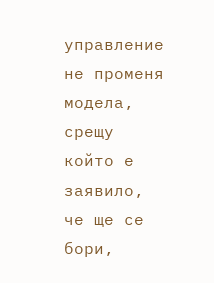управление не променя модела, срещу който е заявило, че ще се бори,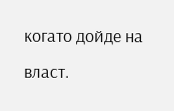когато дойде на власт.